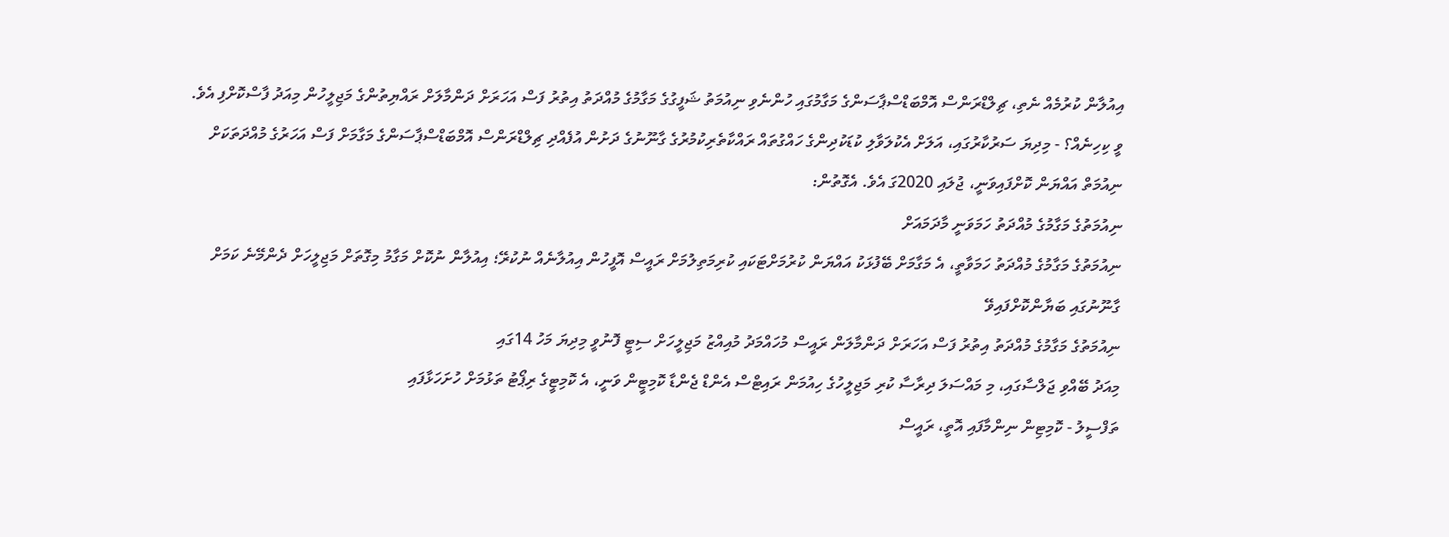އިއުލާން ކުރުމެއް ނެތި، ޗިލްޑްރަންސް އޮމްބަޑްސްޕާސަންގެ މަގާމުގައި ހުންނެވި ނިއުމަތު ޝަފީގުގެ މަގާމުގެ މުއްދަތު އިތުރު ފަސް އަހަރަށް ދަންމާލަށް ރައްޔިތުންގެ މަޖިލީހުން މިއަދު ފާސްކޮށްފި އެވެ.
ވީ ކިހިނެއް؟ - މިދިޔަ ސަރުކާރުގައި، އަލަށް އެކުލަވާލި ކުޑަކުދިންގެ ހައްގުތައް ރައްކާތެރިކުމުރުގެ ގާނޫނުގެ ދަށުން އުފެއްދި ޗިލްޑްރަންސް އޮމްބަޑްސްޕާސަންގެ މަގާމަށް ފަސް އަހަރުގެ މުއްދަތަކަށް ނިއުމަތް އައްޔަން ކޮށްފައިވަނީ، ޖުލައި 2020ގަ އެވެ. އެގޮތުން:
ނިއުމަތުގެ މަގާމުގެ މުއްދަތު ހަމަވަނީ މާދަމައަށް
ނިއުމަތުގެ މަގާމުގެ މުއްދަތު ހަމަވާތީ، އެ މަގާމަށް ބޭފުޅަކު އައްޔަން ކުރުމަށްޓަކައި ކުރިމަތިލުމަށް ރައީސް އޮފީހުން އިއުލާނެއް ނުކުރޭ؛ އިއުލާން ނުކޮށް މަގާމު މިގޮތަށް މަޖިލީހަށް ދެންމޭނެ ކަމަށް ގާނޫނުގައި ބަޔާންކޮށްފައިވޭ
ނިއުމަތުގެ މަގާމުގެ މުއްދަތު އިތުރު ފަސް އަހަރަށް ދަންމާލަން ރައީސް މުހައްމަދު މުއިއްޒު މަޖިލީހަށް ސިޓީ ފޮނުވީ މިދިޔަ މަހު 14ގައި
މިއަދު ބޭއްވި ޖަލްސާގައި، މި މައްސަލަ ދިރާސާ ކުރި މަޖިލީހުގެ ހިއުމަން ރައިޓްސް އެންޑް ޖެންޑާ ކޮމިޓީން ވަނީ، އެ ކޮމިޓީގެ ރިޕޯޓު ތަޅުމަށް ހުށަހަޅާފައި
ތަފްސީލު - ކޮމިޓިން ނިންމާފައި އޮތީ، ރައީސް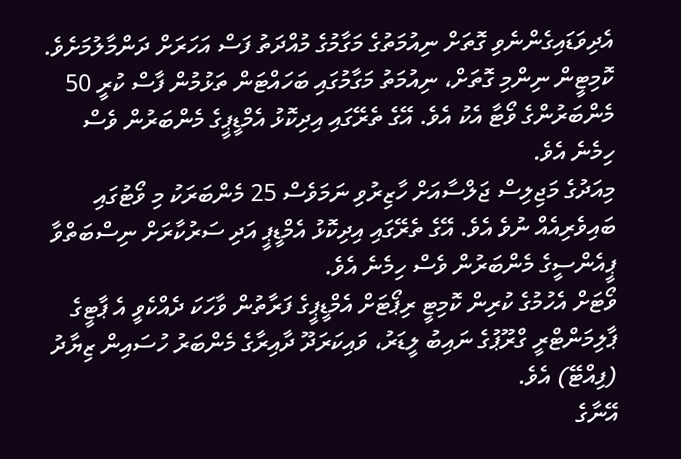އެދިވަޑައިގެންނެވި ގޮތަށް ނިއުމަތުގެ މަގާމުގެ މުއްދަތު ފަސް އަހަރަށް ދަންމާލުމަށެވެ.
ކޮމިޓީން ނިންމި ގޮތަށް، ނިއުމަތު މަގާމުގައި ބަހައްޓަން ތަޅުމުން ފާސް ކުރީ 50 މެންބަރުންގެ ވޯޓާ އެކު އެވެ. އޭގެ ތެރޭގައި އިދިކޮޅު އެމްޑީޕީގެ މެންބަރުން ވެސް ހިމެނެ އެވެ.
މިއަދުގެ މަޖިލިސް ޖަލްސާއަށް ހާޒިރުވި ނަމަވެސް 25 މެންބަރަކު މި ވޯޓުގައި ބައިވެރިއެއް ނުވެ އެވެ. އޭގެ ތެރޭގައި އިދިކޮޅު އެމްޑީޕީ އަދި ސަރުކާރަށް ނިސްބަތްވާ ޕީއެންސީގެ މެންބަރުން ވެސް ހިމެނެ އެވެ.
ވޯޓަށް އެހުމުގެ ކުރިން ކޮމިޓީ ރިޕޯޓަށް އެމްޑީޕީގެ ފަރާތުން ވާހަކަ ދެއްކެވީ އެ ޕާޓީގެ ޕާލިމަންޓްރީ ގްރޫޕުގެ ނައިބު ލީޑަރު، ވައިކަރަދޫ ދާއިރާގެ މެންބަރު ހުސައިން ޒިޔާދު (ފިއްޓޭ) އެވެ.
އޭނާގެ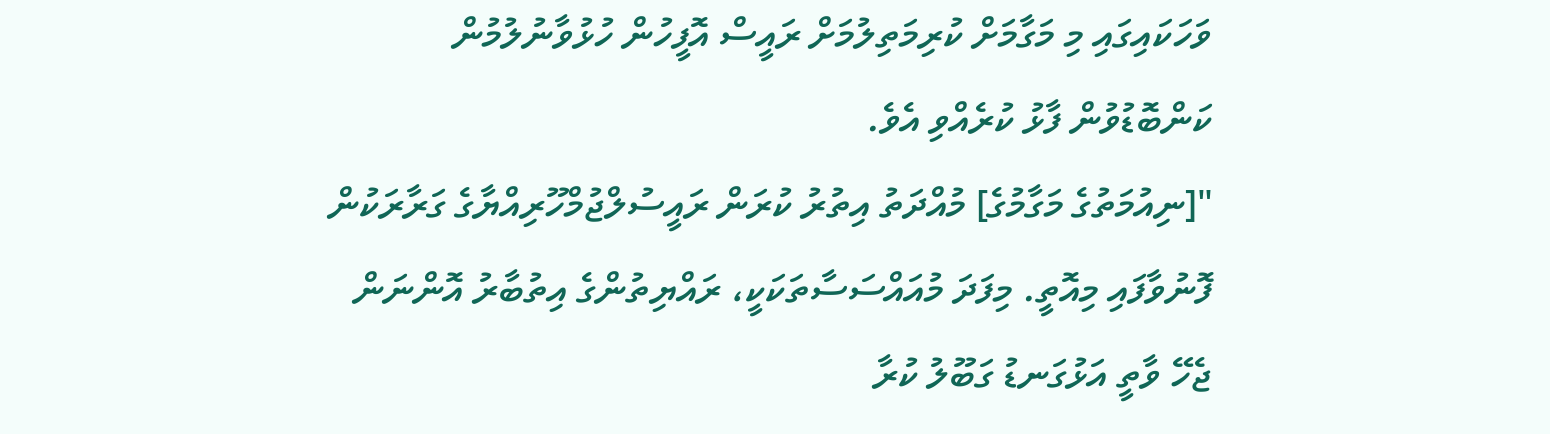ވަހަކައިގައި މި މަގާމަށް ކުރިމަތިލުމަށް ރައީސް އޮފީހުން ހުޅުވާނުލުމުން ކަންބޮޑުވުން ފާޅު ކުރެއްވި އެވެ.
"[ނިއުމަތުގެ މަގާމުގެ] މުއްދަތު އިތުރު ކުރަން ރައީސުލްޖުމްހޫރިއްޔާގެ ގަރާރަކުން ފޮނުވާފައި މިއޮތީ. މިފަދަ މުއައްސަސާތަކަކީ، ރައްޔިތުންގެ އިތުބާރު އޮންނަން ޖެހޭ ވާތީ އަޅުގަނޑު ގަބޫލު ކުރާ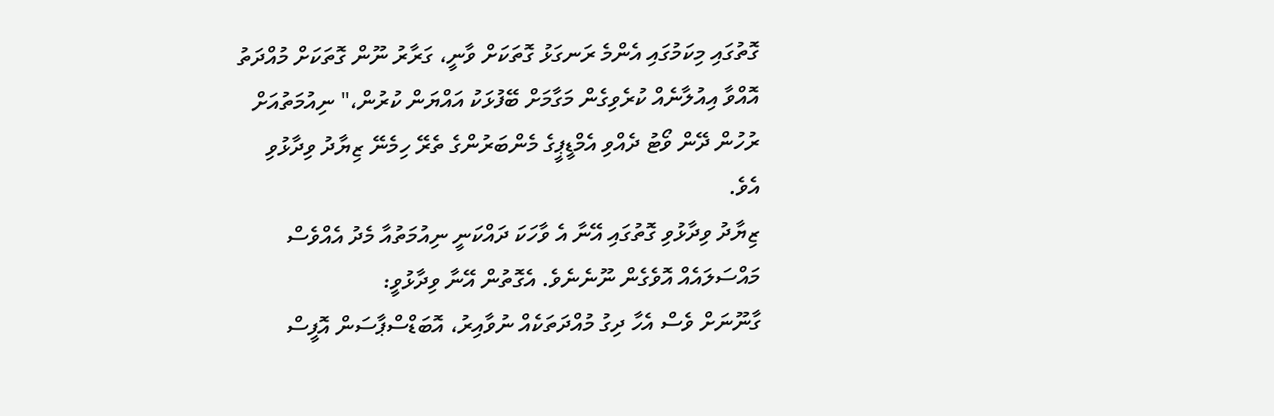ގޮތުގައި މިކަމުގައި އެންމެ ރަނގަޅު ގޮތަކަށް ވާނީ، ގަރާރު ނޫން ގޮތަކަށް މުއްދަތު އޮއްވާ އިއުލާނެއް ކުރެވިގެން މަގާމަށް ބޭފުޅަކު އައްޔަން ކުރުން،" ނިއުމަތުއަށް ރުހުން ދޭން ވޯޓު ދެއްވި އެމްޑީޕީގެ މެންބަރުންގެ ތެރޭ ހިމެނޭ ޒިޔާދު ވިދާޅުވި އެވެ.
ޒިޔާދު ވިދާޅުވި ގޮތުގައި އޭނާ އެ ވާހަކަ ދައްކަނީ ނިއުމަތުއާ މެދު އެއްވެސް މައްސަލައެއް އޮވެގެން ނޫނެނެވެ. އެގޮތުން އޭނާ ވިދާޅުވީ:
ގާނޫނަށް ވެސް އެހާ ދިގު މުއްދަތަކެއް ނުވާއިރު، އޮބަޑްސްޕާސަން އޮފީސް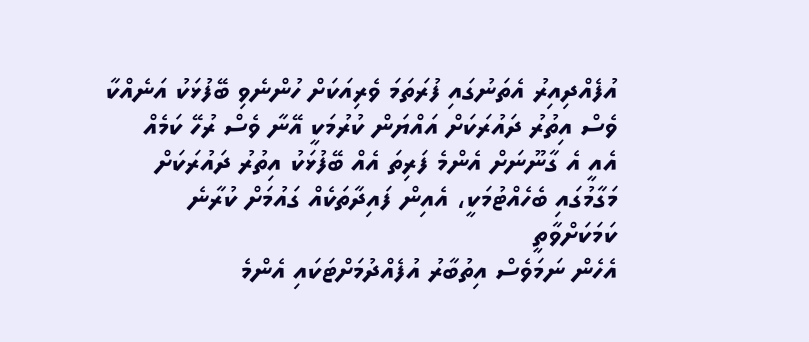އުފެއްދިއިރު އެތަނުގައި ފުރަތަމަ ވެރިއަކަށް ހުންނެވި ބޭފުޅަކު އަނެއްކާ ވެސް އިތުރު ދައުރަކަށް އައްޔަން ކުރުމަކީ އޭނާ ވެސް ރުހޭ ކަމެއް
އެއީ އެ ގާނޫނަށް އެންމެ ފަރިތަ އެއް ބޭފުޅަކު އިތުރު ދައުރަކަށް މަގާމުގައި ބެހެއްޓުމަކީ، އެއިން ފައިދާތަކެއް ގައުމަށް ކުރާނެ ކަމަކަށްވާތީ
އެހެން ނަމަވެސް އިތުބާރު އުފެއްދުމަށްޓަކައި އެންމެ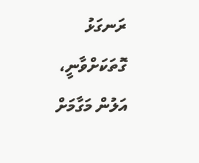ރަނގަޅު ގޮތަކަށްވާނީ، އަލުން މަގާމަށް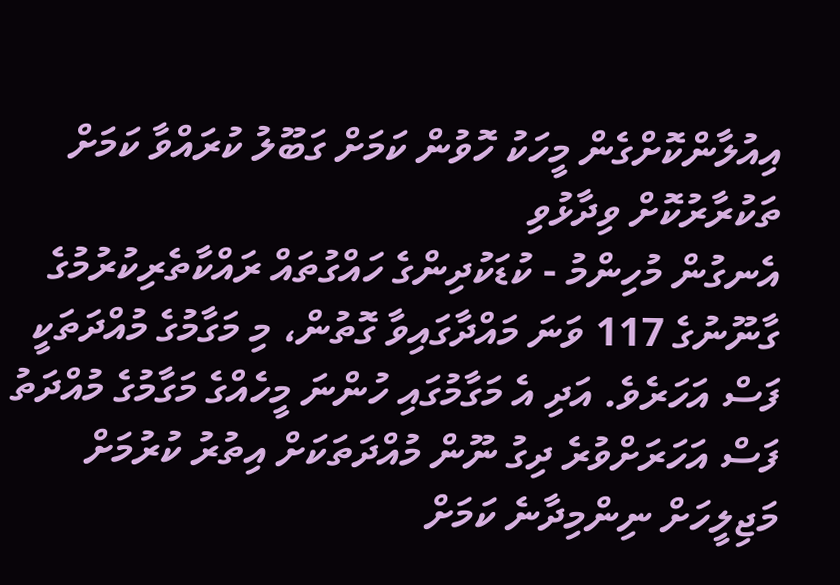އިއުލާންކޮށްގެން މީހަކު ހޮވުން ކަމަށް ގަބޫލު ކުރައްވާ ކަމަށް ތަކުރާރުކޮށް ވިދާޅުވި
އެނގުން މުހިންމު - ކުޑަކުދިންގެ ހައްގުތައް ރައްކާތެރިކުރުމުގެ ގާނޫނުގެ 117 ވަނަ މައްދާގައިވާ ގޮތުން، މި މަގާމުގެ މުއްދަތަކީ ފަސް އަހަރެވެ. އަދި އެ މަގާމުގައި ހުންނަ މީހެއްގެ މަގާމުގެ މުއްދަތު ފަސް އަހަރަށްވުރެ ދިގު ނޫން މުއްދަތަކަށް އިތުރު ކުރުމަށް މަޖިލީހަށް ނިންމިދާނެ ކަމަށް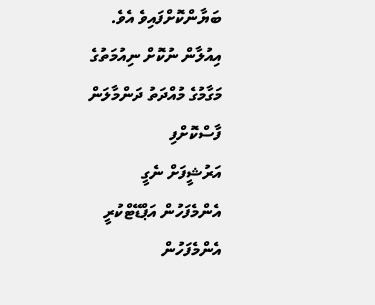ބަޔާންކޮށްފައިވެ އެވެ.
އިއުލާން ނުކޮށް ނިއުމަތުގެ މަގާމުގެ މުއްދަތު ދަންމާލަން ފާސްކޮށްފި
އަރުޝީފަށް ނެގީ
އެންމެފަހުން އަޕްޑޭޓްކުރީ
އެންމެފަހުން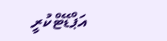އަޕްޑޭޓްކުރީ